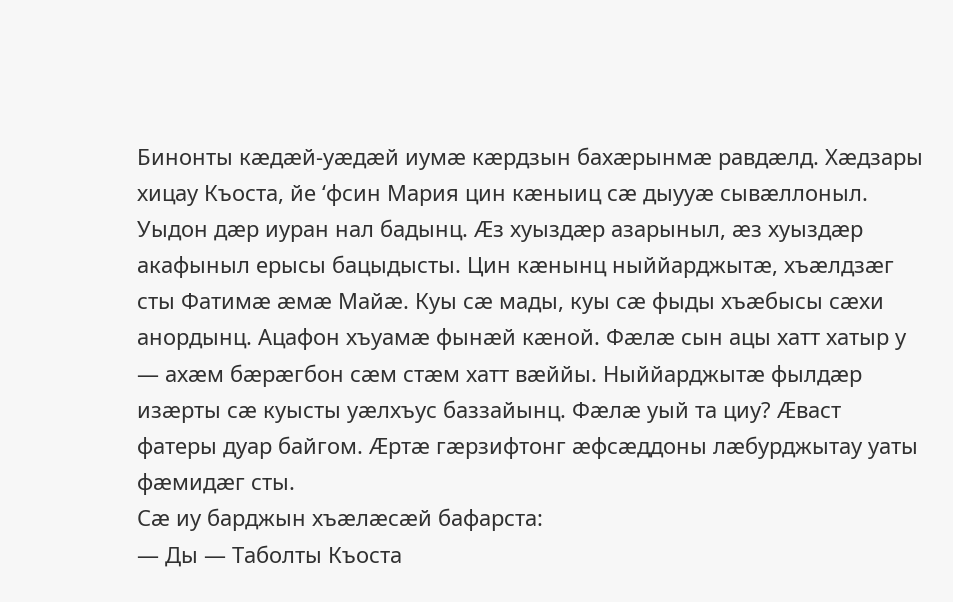Бинонты кӕдӕй-уӕдӕй иумӕ кӕрдзын бахӕрынмӕ равдӕлд. Хӕдзары хицау Къоста, йе ‘фсин Мария цин кӕныиц сӕ дыууӕ сывӕллоныл. Уыдон дӕр иуран нал бадынц. Ӕз хуыздӕр азарыныл, ӕз хуыздӕр акафыныл ерысы бацыдысты. Цин кӕнынц ныййарджытӕ, хъӕлдзӕг сты Фатимӕ ӕмӕ Майӕ. Куы сӕ мады, куы сӕ фыды хъӕбысы сӕхи анордынц. Ацафон хъуамӕ фынӕй кӕной. Фӕлӕ сын ацы хатт хатыр у — ахӕм бӕрӕгбон сӕм стӕм хатт вӕййы. Ныййарджытӕ фылдӕр изӕрты сӕ куысты уӕлхъус баззайынц. Фӕлӕ уый та циу? Ӕваст фатеры дуар байгом. Ӕртӕ гӕрзифтонг ӕфсӕддоны лӕбурджытау уаты фӕмидӕг сты.
Сӕ иу барджын хъӕлӕсӕй бафарста:
— Ды — Таболты Къоста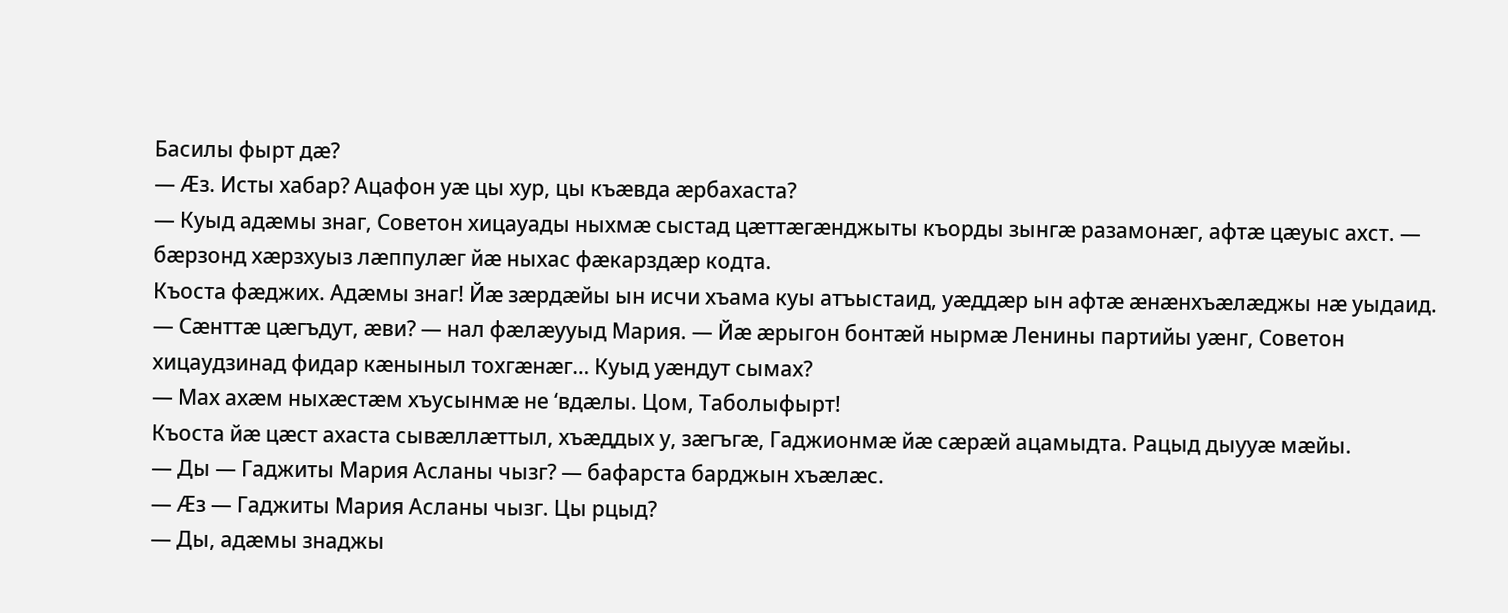Басилы фырт дӕ?
— Ӕз. Исты хабар? Ацафон уӕ цы хур, цы къӕвда ӕрбахаста?
— Куыд адӕмы знаг, Советон хицауады ныхмӕ сыстад цæттæгӕнджыты къорды зынгӕ разамонӕг, афтӕ цӕуыс ахст. — бӕрзонд хӕрзхуыз лӕппулӕг йӕ ныхас фӕкарздӕр кодта.
Къоста фӕджих. Адӕмы знаг! Йӕ зӕрдӕйы ын исчи хъама куы атъыстаид, уӕддӕр ын афтӕ ӕнӕнхъӕлӕджы нӕ уыдаид.
— Сӕнттӕ цӕгъдут, ӕви? — нал фӕлӕууыд Мария. — Йӕ ӕрыгон бонтӕй нырмӕ Ленины партийы уӕнг, Советон хицаудзинад фидар кӕныныл тохгӕнӕг… Куыд уӕндут сымах?
— Мах ахӕм ныхӕстӕм хъусынмӕ не ‘вдӕлы. Цом, Таболыфырт!
Къоста йӕ цӕст ахаста сывӕллӕттыл, хъӕддых у, зӕгъгӕ, Гаджионмӕ йӕ сӕрӕй ацамыдта. Рацыд дыууӕ мӕйы.
— Ды — Гаджиты Мария Асланы чызг? — бафарста барджын хъӕлӕс.
— Ӕз — Гаджиты Мария Асланы чызг. Цы рцыд?
— Ды, адӕмы знаджы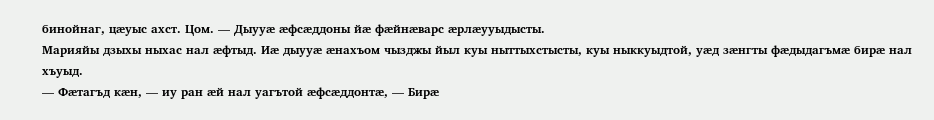бинойнаг, цӕуыс ахст. Цом. — Дыууӕ ӕфсӕддоны йӕ фӕйнӕварс ӕрлӕууыдысты.
Марияйы дзыхы ныхас нал ӕфтыд. Иӕ дыууӕ ӕнахъом чызджы йыл куы ныттыхстысты, куы ныккуыдтой, уӕд зӕнгты фӕдыдагъмӕ бирӕ нал хъуыд.
— Фӕтагъд кӕн, — иу ран ӕй нал уагътой ӕфсӕддонтӕ, — Бирӕ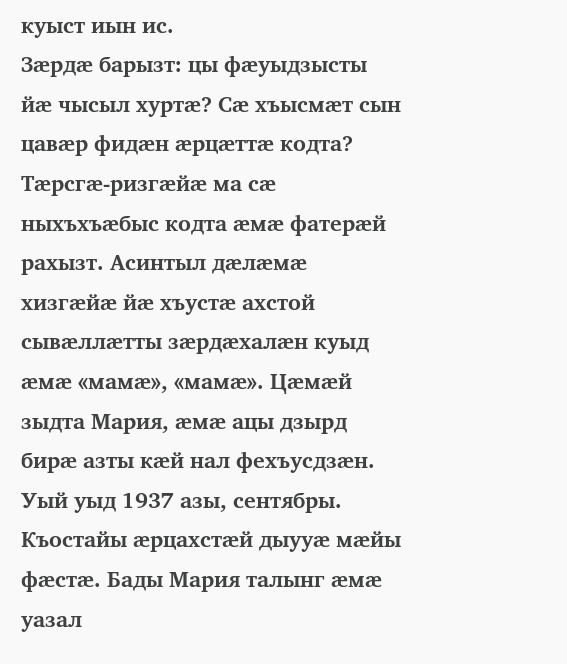куыст иын ис.
Зӕрдӕ барызт: цы фӕуыдзысты йӕ чысыл хуртӕ? Сӕ хъысмӕт сын цавӕр фидӕн ӕрцӕттӕ кодта? Тӕрсгӕ-ризгӕйӕ ма сӕ ныхъхъӕбыс кодта ӕмӕ фатерӕй рахызт. Асинтыл дӕлӕмӕ хизгӕйӕ йӕ хъустӕ ахстой сывӕллæтты зӕрдæхалӕн куыд ӕмӕ «мамӕ», «мамӕ». Цӕмӕй зыдта Мария, ӕмӕ ацы дзырд бирӕ азты кӕй нал фехъусдзӕн. Уый уыд 1937 азы, сентябры. Къостайы ӕрцахстæй дыууӕ мӕйы фӕстӕ. Бады Мария талынг ӕмӕ уазал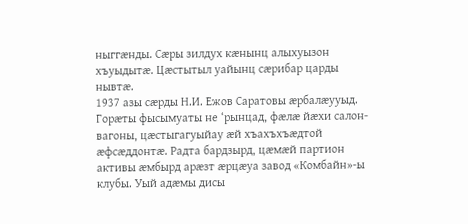ныггӕнды. Сӕры зилдух кӕнынц алыхуызон хъуыдытӕ. Цӕстытыл уайынц сӕрибар царды нывтӕ.
1937 азы сӕрды Н.И. Ежов Саратовы ӕрбалӕууыд. Горӕты фысымуаты не ‘рынцад, фӕлӕ йӕхи салон-вагоны, цӕстыгагуыйау ӕй хъахъхъӕдтой ӕфсӕддонтӕ. Радта бардзырд, цӕмӕй партион активы ӕмбырд арӕзт ӕрцӕуа завод «Комбайн»-ы клубы. Уый адӕмы дисы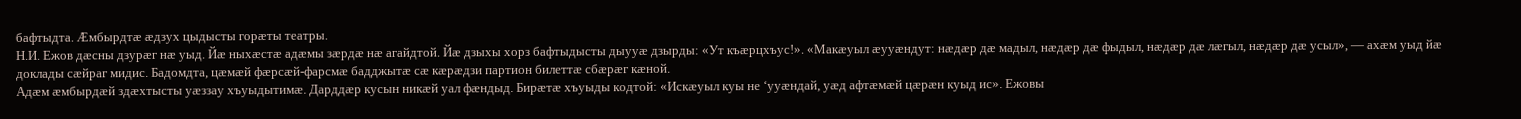бафтыдта. Ӕмбырдтӕ ӕдзух цыдысты горӕты театры.
Н.И. Ежов дӕсны дзурӕг нӕ уыд. Йӕ ныхӕстӕ адӕмы зӕрдӕ нӕ агайдтой. Йӕ дзыхы хорз бафтыдысты дыууӕ дзырды: «Ут къӕрцхъус!». «Макӕуыл ӕууӕндут: нӕдӕр дӕ мадыл, нӕдӕр дӕ фыдыл, нӕдӕр дӕ лӕгыл, нӕдӕр дӕ усыл», — ахӕм уыд йӕ доклады сӕйраг мидис. Бадомдта, цӕмӕй фӕрсӕй-фарсмӕ бадджытӕ сӕ кӕрӕдзи партион билеттӕ сбӕрӕг кӕной.
Адӕм ӕмбырдӕй здӕхтысты уӕззау хъуыдытимӕ. Дарддæр кусын никӕй уал фӕндыд. Бирӕтӕ хъуыды кодтой: «Искӕуыл куы не ‘ууӕндай, уӕд афтӕмӕй цӕрӕн куыд ис». Ежовы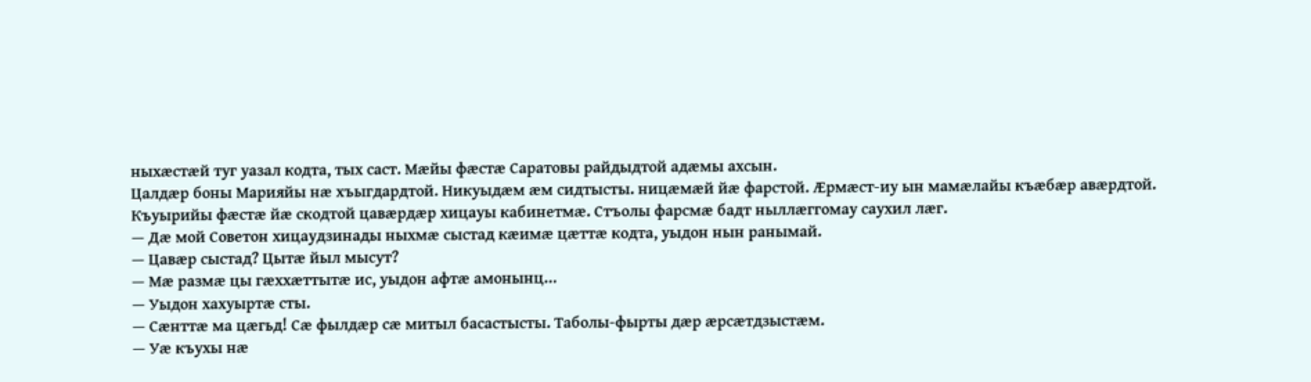ныхӕстӕй туг уазал кодта, тых саст. Мӕйы фӕстӕ Саратовы райдыдтой адӕмы ахсын.
Цалдӕр боны Марияйы нӕ хъыгдардтой. Никуыдӕм ӕм сидтысты. ницӕмӕй йӕ фарстой. Ӕрмӕст-иу ын мамӕлайы къӕбӕр авӕрдтой. Къуырийы фӕстӕ йӕ скодтой цавӕрдӕр хицауы кабинетмӕ. Стъолы фарсмӕ бадт ныллӕггомау саухил лӕг.
— Дӕ мой Советон хицаудзинады ныхмӕ сыстад кӕимӕ цӕттӕ кодта, уыдон нын ранымай.
— Цавӕр сыстад? Цытӕ йыл мысут?
— Мӕ размӕ цы гӕххӕттытӕ ис, уыдон афтӕ амонынц…
— Уыдон хахуыртӕ сты.
— Сӕнттӕ ма цӕгьд! Сӕ фылдӕр сӕ митыл басастысты. Таболы-фырты дӕр ӕрсӕтдзыстӕм.
— Уӕ къухы нӕ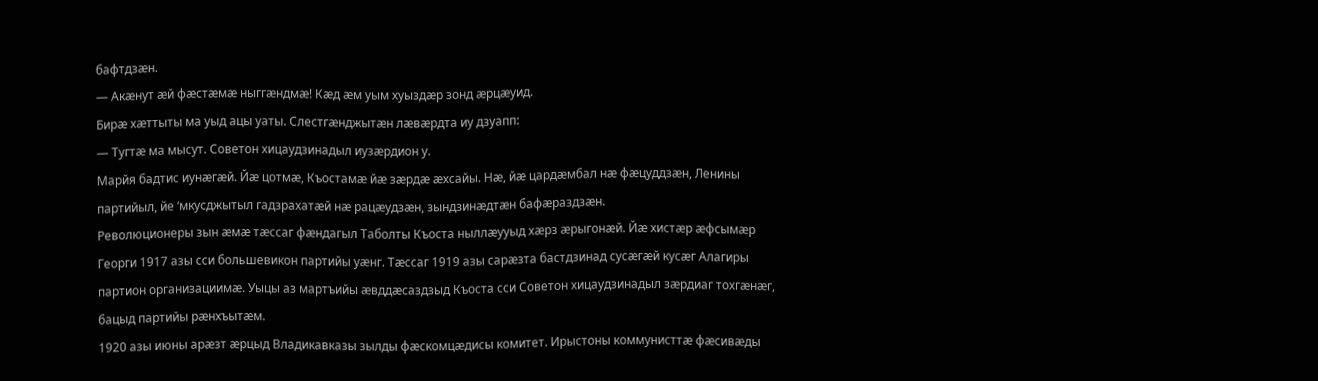бафтдзӕн.
— Акӕнут ӕй фӕстӕмӕ ныггӕндмӕ! Кӕд ӕм уым хуыздӕр зонд ӕрцӕуид.
Бирӕ хӕттыты ма уыд ацы уаты. Слестгӕнджытӕн лӕвӕрдта иу дзуапп:
— Тугтӕ ма мысут. Советон хицаудзинадыл иузӕрдион у.
Марйя бадтис иунӕгӕй. Йӕ цотмӕ, Къостамӕ йӕ зӕрдӕ ӕхсайы. Нӕ, йӕ цардӕмбал нӕ фӕцуддзӕн, Ленины партийыл, йе ‘мкусджытыл гадзрахатӕй нӕ рацӕудзӕн, зындзинӕдтӕн бафæраздзӕн.
Революционеры зын ӕмӕ тӕссаг фӕндагыл Таболты Къоста ныллӕууыд хӕрз ӕрыгонӕй. Йӕ хистӕр ӕфсымӕр Георги 1917 азы сси большевикон партийы уӕнг. Тӕссаг 1919 азы сарӕзта бастдзинад сусӕгӕй кусӕг Алагиры партион организациимӕ. Уыцы аз мартъийы ӕвддӕсаздзыд Къоста сси Советон хицаудзинадыл зæрдиаг тохгӕнӕг, бацыд партийы рæнхъытæм.
1920 азы июны арӕзт ӕрцыд Владикавказы зылды фӕскомцӕдисы комитет. Ирыстоны коммунисттӕ фӕсивӕды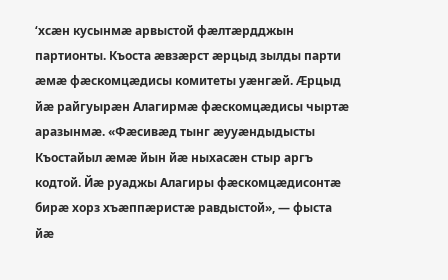‘хсӕн кусынмӕ арвыстой фӕлтӕрдджын партионты. Къоста ӕвзӕрст ӕрцыд зылды парти ӕмӕ фӕскомцӕдисы комитеты уӕнгӕй. Ӕрцыд йӕ райгуырӕн Алагирмӕ фӕскомцӕдисы чыртӕ аразынмӕ. «Фӕсивӕд тынг ӕууӕндыдысты Къостайыл ӕмӕ йын йӕ ныхасӕн стыр аргъ кодтой. Йӕ руаджы Алагиры фӕскомцӕдисонтӕ бирӕ хорз хъӕппӕристӕ равдыстой», — фыста йӕ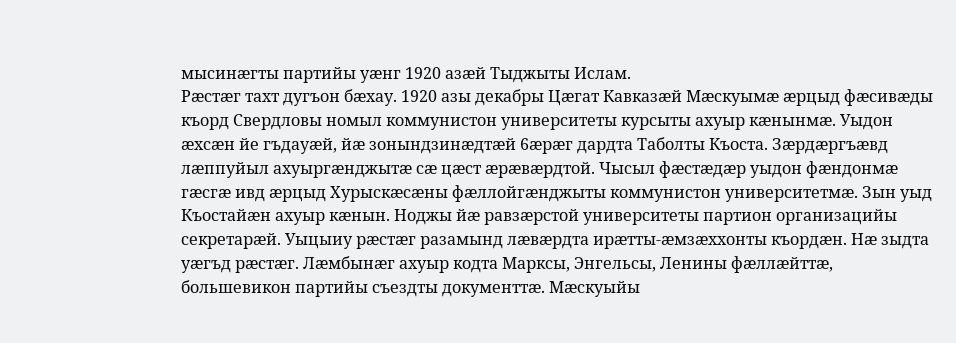мысинӕгты партийы уӕнг 1920 азӕй Тыджыты Ислам.
Рӕстӕг тахт дугъон бӕхау. 1920 азы декабры Цӕгат Кавказӕй Мӕскуымӕ ӕрцыд фӕсивӕды къорд Свердловы номыл коммунистон университеты курсыты ахуыр кӕнынмӕ. Уыдон ӕхсӕн йе гъдауӕй, йӕ зонындзинӕдтӕй 6ӕрӕг дардта Таболты Къоста. Зӕрдӕргъӕвд лӕппуйыл ахуыргӕнджытӕ сӕ цӕст ӕрӕвӕрдтой. Чысыл фӕстӕдӕр уыдон фӕндонмӕ гӕсгӕ ивд ӕрцыд Хурыскӕсӕны фӕллойгӕнджыты коммунистон университетмӕ. Зын уыд Къостайӕн ахуыр кӕнын. Ноджы йӕ равзӕрстой университеты партион организацийы секретарӕй. Уыцыиу рӕстӕг разамынд лӕвӕрдта ирӕтты-ӕмзӕххонты къордӕн. Нӕ зыдта уӕгъд рӕстӕг. Лӕмбынӕг ахуыр кодта Марксы, Энгельсы, Ленины фӕллӕйттӕ, большевикон партийы съездты документтӕ. Мӕскуыйы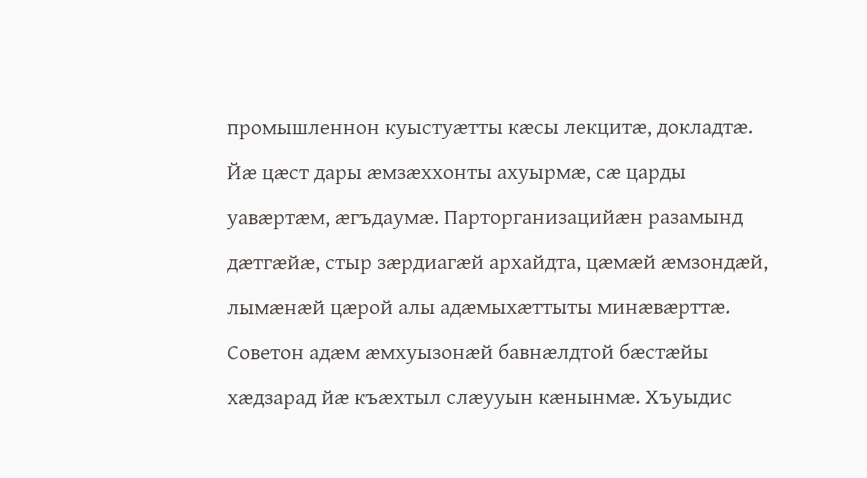промышленнон куыстуӕтты кӕсы лекцитӕ, докладтӕ. Йӕ цӕст дары ӕмзӕххонты ахуырмӕ, сӕ царды уавӕртӕм, ӕгъдаумӕ. Парторганизацийӕн разамынд дӕтгӕйӕ, стыр зӕрдиагӕй архайдта, цӕмӕй ӕмзондӕй, лымӕнӕй цӕрой алы адӕмыхӕттыты минӕвӕрттӕ.
Советон адӕм ӕмхуызонӕй бавнӕлдтой бӕстӕйы хӕдзарад йӕ къӕхтыл слӕууын кӕнынмӕ. Хъуыдис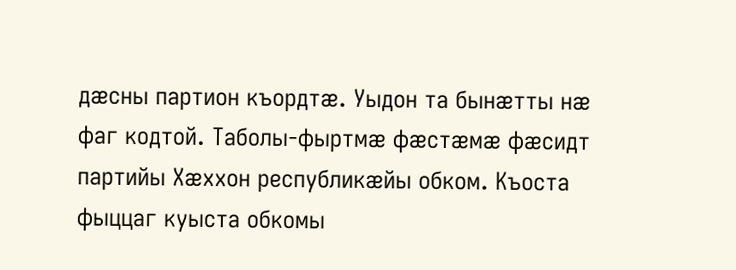дӕсны партион къордтӕ. Уыдон та бынӕтты нӕ фаг кодтой. Таболы-фыртмӕ фӕстӕмӕ фӕсидт партийы Хӕххон республикӕйы обком. Къоста фыццаг куыста обкомы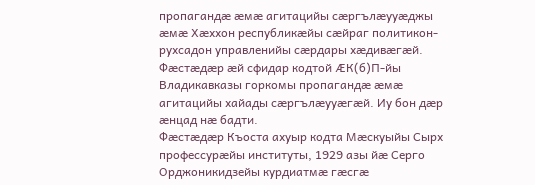пропагандӕ ӕмӕ агитацийы сӕргълӕууӕджы ӕмӕ Хӕххон республикӕйы сӕйраг политикон-рухсадон управленийы сӕрдары хӕдивӕгӕй. Фӕстӕдӕр ӕй сфидар кодтой ӔК(б)П-йы Владикавказы горкомы пропагандӕ ӕмӕ агитацийы хайады сӕргълӕууӕгӕй. Иу бон дӕр ӕнцад нӕ бадти.
Фӕстӕдӕр Къоста ахуыр кодта Мӕскуыйы Сырх профессурӕйы институты, 1929 азы йӕ Серго Орджоникидзейы курдиатмӕ гӕсгӕ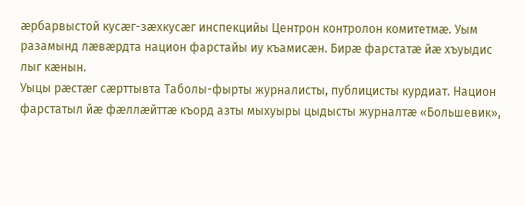ӕрбарвыстой кусӕг-зӕхкусӕг инспекцийы Центрон контролон комитетмӕ. Уым разамынд лӕвӕрдта национ фарстайы иу къамисӕн. Бирӕ фарстатӕ йӕ хъуыдис лыг кӕнын.
Уыцы рӕстӕг сӕрттывта Таболы-фырты журналисты, публицисты курдиат. Национ фарстатыл йӕ фӕллӕйттӕ къорд азты мыхуыры цыдысты журналтӕ «Большевик»,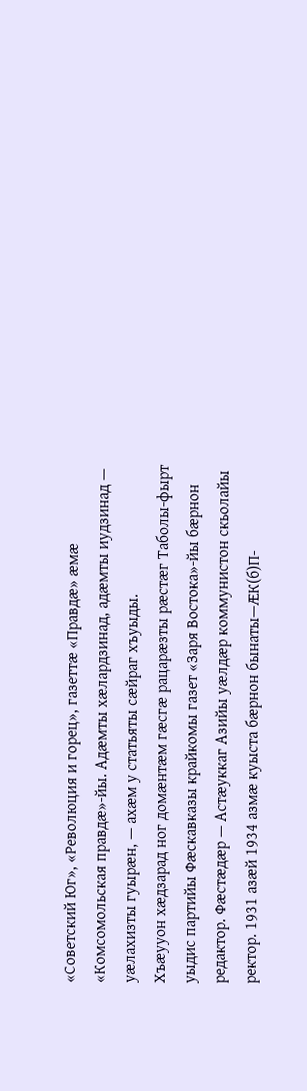«Советский Юг», «Революция и горец», газеттӕ «Правдӕ» ӕмӕ «Комсомольская правдӕ»-йы. Адӕмты хӕлардзинад, адӕмты иудзинад — уӕлахизты гуырæн, — ахæм у статьяты сæйраг хъуыды.
Хъӕууон хӕдзарад ног домӕнтӕм гӕсгӕ рацарӕзты рӕстӕг Таболы-фырт уыдис партийы Фӕскавказы крайкомы газет «Заря Востока»-йы бӕрнон редактор. Фӕстӕдӕр — Астӕуккаг Азийы уӕлдӕр коммунистон скьолайы ректор. 1931 азӕй 1934 азмӕ куыста бӕрнон бынаты—ӔК(б)П-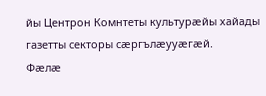йы Центрон Комнтеты культурӕйы хайады газетты секторы сӕргълӕууӕгӕй.
Фӕлӕ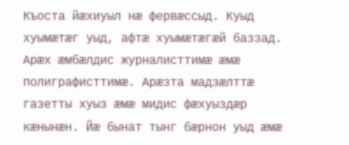Къоста йӕхиуыл нӕ фервӕссыд. Куыд хуымӕтӕг уыд, афтӕ хуымӕтӕгӕй баззад. Арӕх ӕмбӕлдис журналисттимӕ ӕмӕ полиграфисттимӕ. Арӕзта мадзӕлттӕ газетты хуыз ӕмӕ мидис фӕхуыздӕр кӕнынӕн. Йӕ бынат тынг бӕрнон уыд ӕмӕ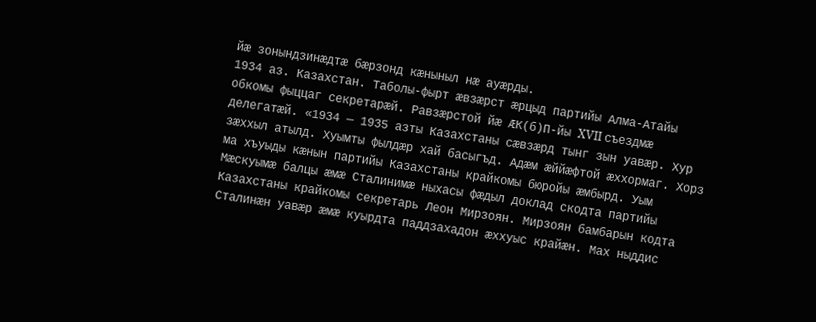йӕ зонындзинӕдтӕ бӕрзонд кӕныныл нӕ ауӕрды.
1934 аз. Казахстан. Таболы-фырт ӕвзӕрст ӕрцыд партийы Алма-Атайы обкомы фыццаг секретарӕй. Равзӕрстой йӕ ӔК(б)П-йы XVII съездмӕ делегатӕй. «1934 — 1935 азты Казахстаны сӕвзӕрд тынг зын уавӕр. Хур зӕххыл атылд. Хуымты фылдӕр хай басыгъд. Адӕм ӕййӕфтой ӕххормаг. Хорз ма хъуыды кӕнын партийы Казахстаны крайкомы бюройы ӕмбырд. Уым Мӕскуымӕ балцы ӕмӕ Сталинимӕ ныхасы фӕдыл доклад скодта партийы Казахстаны крайкомы секретарь Леон Мирзоян. Мирзоян бамбарын кодта Сталинӕн уавӕр ӕмӕ куырдта паддзахадон ӕххуыс крайӕн. Мах ныддис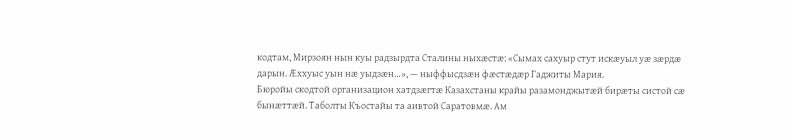кодтам, Мирзоян нын куы радзырдта Сталины ныхӕстӕ: «Сымах сахуыр стут искӕуыл уӕ зӕрдӕ дарын. Ӕххуыс уын нӕ уыдзӕн…», — ныффысдзӕн фӕстӕдӕр Гаджиты Мария.
Бюройы скодтой организацион хатдзӕгтӕ Казахстаны крайы разамонджытӕй бирӕты систой сӕ бынæттӕй. Таболты Къостайы та аивтой Саратовмӕ. Ам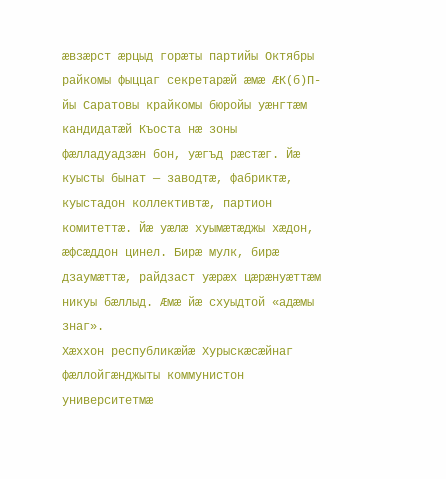ӕвзӕрст ӕрцыд горӕты партийы Октябры райкомы фыццаг секретарӕй ӕмӕ ӔК(б)П-йы Саратовы крайкомы бюройы уӕнгтӕм кандидатӕй Къоста нӕ зоны фӕлладуадзӕн бон, уӕгъд рӕстӕг. Йӕ куысты бынат — заводтӕ, фабриктӕ, куыстадон коллективтӕ, партион комитеттӕ. Йӕ уӕлӕ хуымӕтӕджы хӕдон, ӕфсӕддон цинел. Бирӕ мулк, бирӕ дзаумӕттӕ, райдзаст уӕрӕх цӕрӕнуӕттӕм никуы бӕллыд. Ӕмӕ йӕ схуыдтой «адӕмы знаг».
Хӕххон республикæйӕ Хурыскӕсӕйнаг фӕллойгӕнджыты коммунистон университетмӕ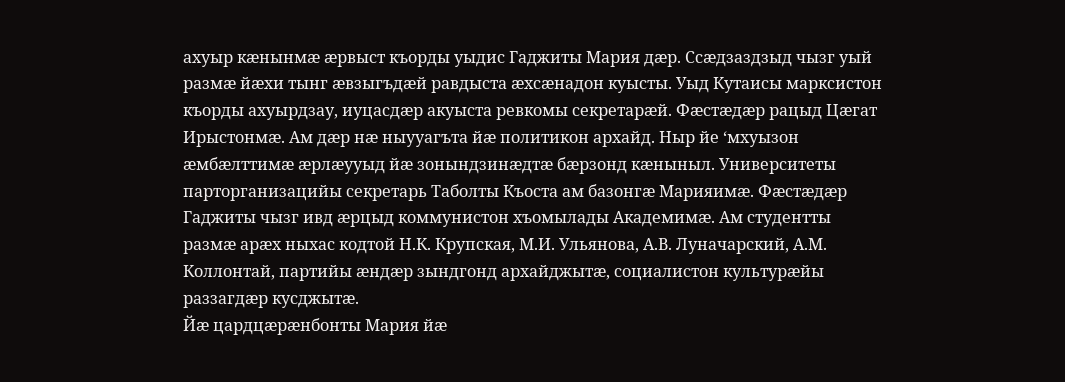ахуыр кӕнынмӕ ӕрвыст къорды уыдис Гаджиты Мария дӕр. Ссӕдзаздзыд чызг уый размӕ йӕхи тынг ӕвзыгъдӕй равдыста ӕхсӕнадон куысты. Уыд Кутаисы марксистон къорды ахуырдзау, иуцасдӕр акуыста ревкомы секретарӕй. Фӕстӕдӕр рацыд Цӕгат Ирыстонмӕ. Ам дӕр нӕ ныууагъта йӕ политикон архайд. Ныр йе ‘мхуызон ӕмбӕлттимӕ ӕрлӕууыд йӕ зонындзинӕдтӕ бӕрзонд кӕныныл. Университеты парторганизацийы секретарь Таболты Къоста ам базонгӕ Марияимæ. Фӕстӕдӕр Гаджиты чызг ивд ӕрцыд коммунистон хъомылады Академимæ. Ам студентты размӕ арӕх ныхас кодтой Н.К. Крупская, М.И. Ульянова, А.В. Луначарский, А.М. Коллонтай, партийы ӕндӕр зындгонд архайджытæ, социалистон культурæйы раззагдӕр кусджытӕ.
Йӕ цардцӕрӕнбонты Мария йӕ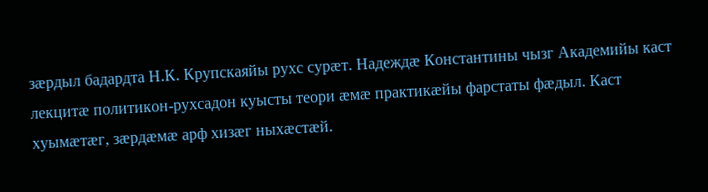зӕрдыл бадардта Н.К. Крупскаяйы рухс сурӕт. Надеждӕ Константины чызг Академийы каст лекцитӕ политикон-рухсадон куысты теори ӕмӕ практикӕйы фарстаты фӕдыл. Каст хуымӕтӕг, зӕрдӕмӕ арф хизӕг ныхӕстӕй.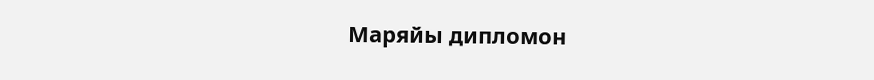Маряйы дипломон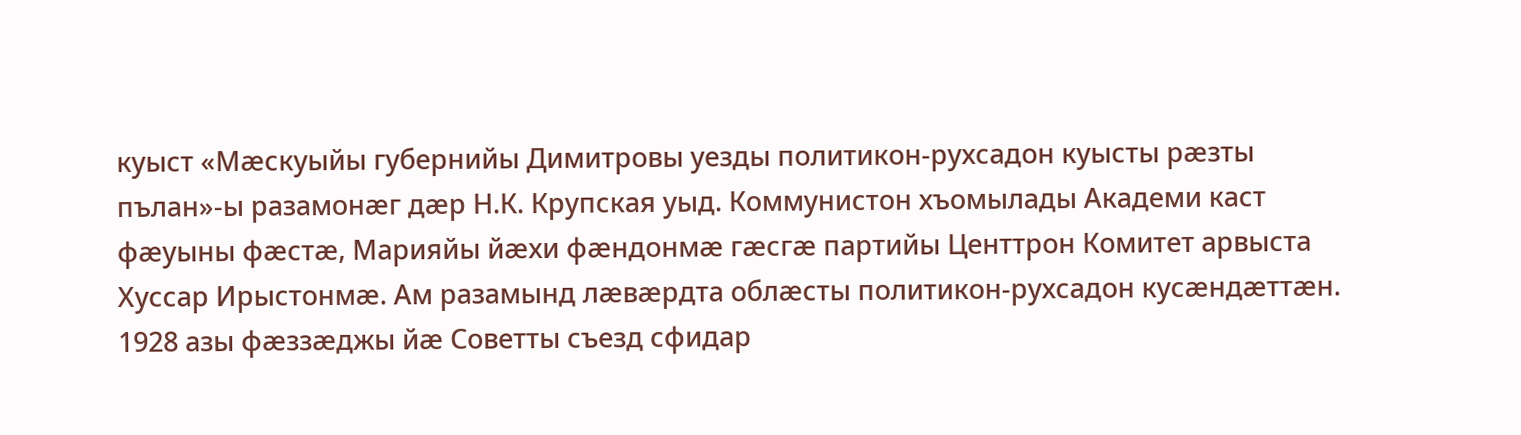куыст «Мӕскуыйы губернийы Димитровы уезды политикон-рухсадон куысты рӕзты пълан»-ы разамонӕг дӕр Н.К. Крупская уыд. Коммунистон хъомылады Академи каст фӕуыны фӕстӕ, Марияйы йӕхи фӕндонмӕ гӕсгӕ партийы Центтрон Комитет арвыста Хуссар Ирыстонмӕ. Ам разамынд лӕвӕрдта облӕсты политикон-рухсадон кусӕндӕттӕн. 1928 азы фӕззӕджы йӕ Советты съезд сфидар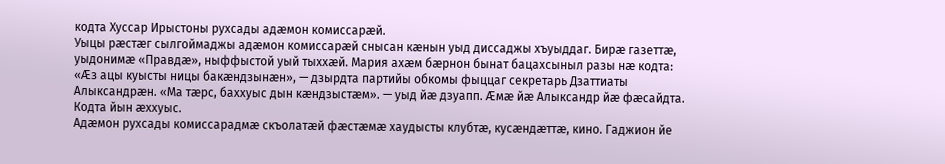кодта Хуссар Ирыстоны рухсады адӕмон комиссарӕй.
Уыцы рӕстӕг сылгоймаджы адӕмон комиссарӕй снысан кӕнын уыд диссаджы хъуыддаг. Бирӕ газеттӕ, уыдонимӕ «Правдӕ», ныффыстой уый тыххӕй. Мария ахӕм бӕрнон бынат бацахсыныл разы нӕ кодта: «Ӕз ацы куысты ницы бакӕндзынӕн», — дзырдта партийы обкомы фыццаг секретарь Дзаттиаты Алыксандрӕн. «Ма тӕрс, баххуыс дын кӕндзыстӕм». — уыд йӕ дзуапп. Ӕмӕ йӕ Алыксандр йӕ фӕсайдта. Кодта йын ӕххуыс.
Адӕмон рухсады комиссарадмӕ скъолатӕй фӕстӕмӕ хаудысты клубтӕ, кусӕндӕттӕ, кино. Гаджион йе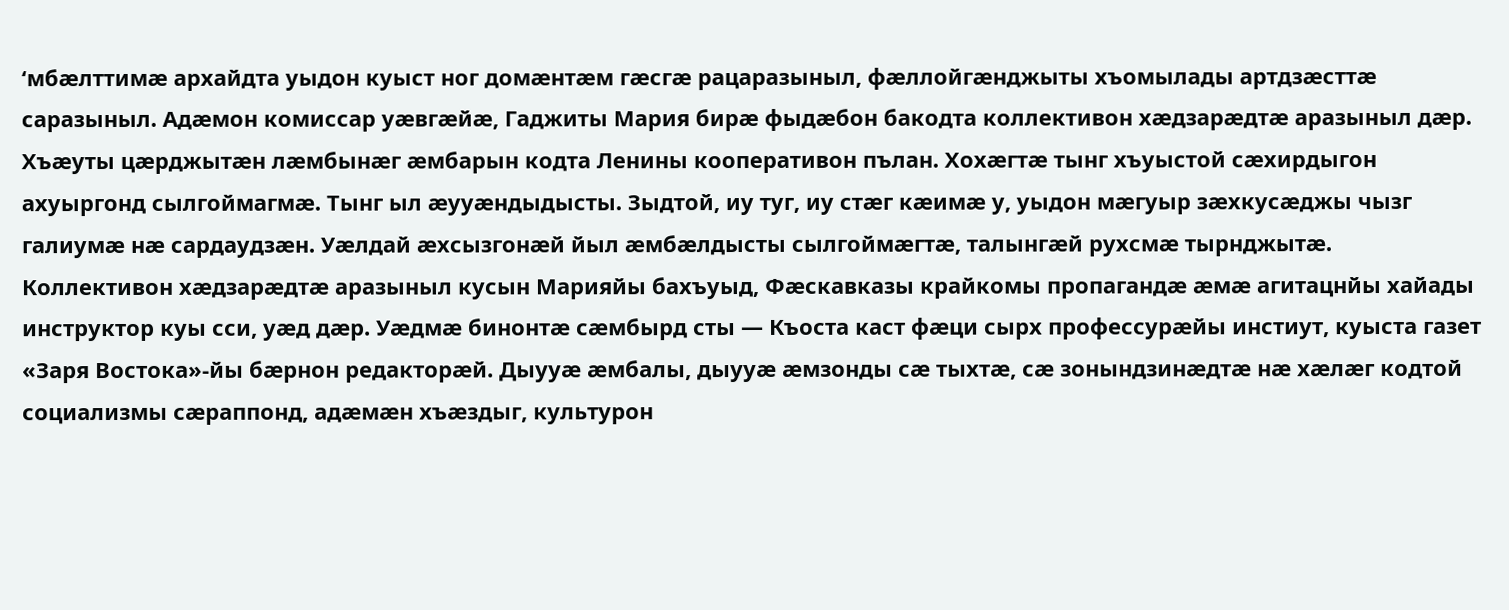‘мбæлттимæ архайдта уыдон куыст ног домӕнтӕм гӕсгӕ рацаразыныл, фӕллойгӕнджыты хъомылады артдзӕсттӕ саразыныл. Адӕмон комиссар уӕвгӕйӕ, Гаджиты Мария бирӕ фыдӕбон бакодта коллективон хӕдзарӕдтæ аразыныл дӕр. Хъӕуты цӕрджытӕн лӕмбынӕг ӕмбарын кодта Ленины кооперативон пълан. Хохӕгтӕ тынг хъуыстой сӕхирдыгон ахуыргонд сылгоймагмӕ. Тынг ыл ӕууӕндыдысты. Зыдтой, иу туг, иу стӕг кӕимӕ у, уыдон мӕгуыр зӕхкусӕджы чызг галиумӕ нӕ сардаудзӕн. Уӕлдай ӕхсызгонӕй йыл ӕмбӕлдысты сылгоймӕгтӕ, талынгӕй рухсмӕ тырнджытӕ.
Коллективон хӕдзарӕдтӕ аразыныл кусын Марияйы бахъуыд, Фӕскавказы крайкомы пропагандӕ ӕмӕ агитацнйы хайады инструктор куы сси, уӕд дӕр. Уӕдмӕ бинонтӕ сӕмбырд сты — Къоста каст фӕци сырх профессурӕйы инстиут, куыста газет «Заря Востока»-йы бӕрнон редакторæй. Дыууӕ ӕмбалы, дыууӕ ӕмзонды сӕ тыхтӕ, сӕ зонындзинӕдтӕ нӕ хӕлӕг кодтой социализмы сӕраппонд, адӕмӕн хъӕздыг, культурон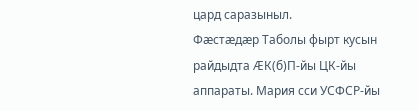цард саразыныл.
Фӕстӕдӕр Таболы фырт кусын райдыдта ӔК(б)П-йы ЦК-йы аппараты. Мария сси УСФСР-йы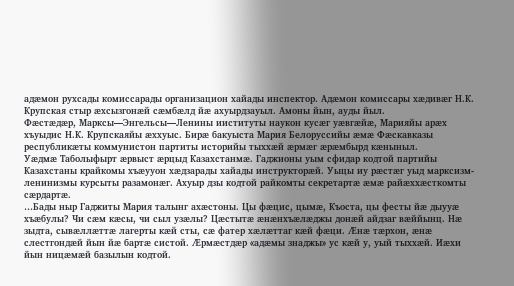адӕмон рухсады комиссарады организацион хайады инспектор. Адӕмон комиссары хæдивӕг Н.К. Крупская стыр ӕхсызгонӕй сӕмбӕлд йӕ ахуырдзауыл. Амоны йын, ауды йыл.
Фӕстӕдӕр, Марксы—Энгельсы—Ленины ииституты наукон кусӕг уӕвгӕйӕ, Марияйы арӕх хъуыдис Н.К. Крупскаяйы ӕххуыс. Бирӕ бакуыста Мария Белоруссийы ӕмӕ Фӕскавказы республикӕты коммунистон партиты историйы тыххӕй ӕрмӕг ӕрӕмбырд кӕныныл.
Уӕдмӕ Таболыфырт ӕрвыст ӕрцыд Казахстанмӕ. Гаджионы уым сфидар кодтой партийы Казахстаны крайкомы хъӕууон хӕдзарады хайады инструкторӕй. Уыцы иу рӕстӕг уыд марксизм-ленинизмы курсыты разамонӕг. Ахуыр дзы кодтой райкомты секретартӕ ӕмӕ райӕххӕсткомты сӕрдартӕ.
…Бады ныр Гаджиты Мария талынг ахӕстоны. Цы фӕцис, цымӕ, Къоста, цы фесты йӕ дыууӕ хъӕбулы? Чи сӕм кæсы, чи сыл узӕлы? Цӕстытӕ ӕнӕнхъӕлӕджы донӕй айдзаг вӕййынц. Нӕ зыдта, сывӕллӕттӕ лагерты кӕй сты, сӕ фатер хӕлӕттаг кӕй фӕци. Ӕнӕ тӕрхон, ӕнӕ слестгондӕй йын йӕ бартӕ систой. Ӕрмӕстдӕр «адӕмы знаджы» ус кӕй у, уый тыххӕй. Иӕхи йын ницӕмӕй базылын кодтой.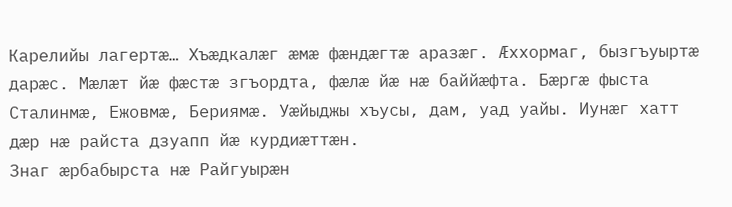Карелийы лагертӕ… Хъӕдкалӕг ӕмæ фӕндӕгтӕ аразӕг. Ӕххормаг, бызгъуыртӕ дарӕс. Мӕлӕт йӕ фӕстӕ згъордта, фӕлӕ йӕ нӕ баййӕфта. Бӕргӕ фыста Сталинмӕ, Ежовмӕ, Бериямӕ. Уӕйыджы хъусы, дам, уад уайы. Иунӕг хатт дӕр нӕ райста дзуапп йӕ курдиӕттӕн.
Знаг ӕрбабырста нӕ Райгуырӕн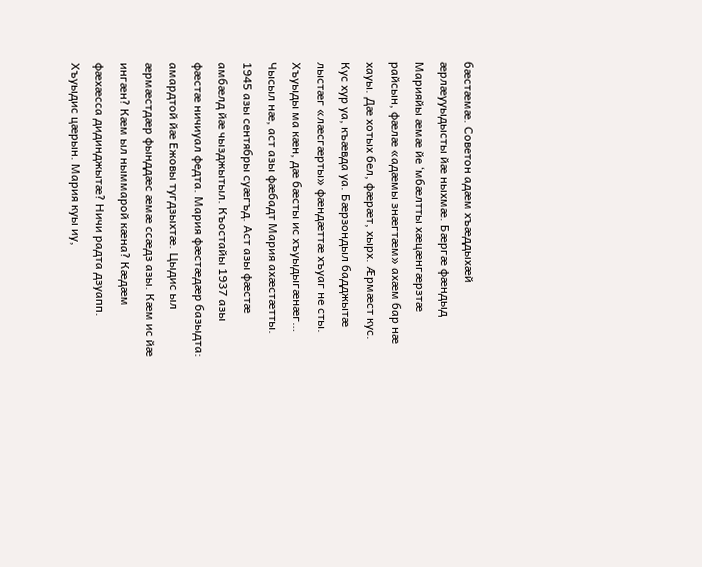бӕстӕмӕ. Советон адӕм хъӕддыхӕй ӕрлӕууыдысты йӕ ныхмӕ. Бӕргӕ фӕндыд Марияйы ӕмӕ йе ‘мбӕлтты хӕцӕнгӕрзтӕ райсын, фӕлӕ «адӕмы знӕгтӕм» ахӕм бар нӕ хауы. Дӕ хотых бел, фӕрӕт, хырх. Ӕрмӕст кус. Кус хур уа, къӕвда уа. Бӕрзондыл бадджытӕ лыстӕг «лӕсгæрты» фӕндӕттӕ хъуаг не сты. Хъуыды ма кӕн, дӕ бӕсты ис хъуыдыгӕнӕг…
Чысыл нӕ, аст азы фӕбадт Мария ахӕстӕтты. 1945 азы сентябры суӕгъд. Аст азы фæстӕ амбӕлд йӕ чызджытыл. Къостайы 1937 азы фӕстӕ ничиуал федта. Мария фӕстӕдӕр базыдта: амардтой йӕ Ежовы тугдзыхтæ. Цыдис ыл ӕрмӕстдӕр фынддӕс ӕмӕ ссӕдз азы. Кӕм ис йӕ ингæн? Кӕм ыл ныммарой кӕна? Кӕдӕм фӕхӕсса дидинджытӕ? Ничи радта дзуапп.
Хъуыдис цӕрын. Мария куы иу,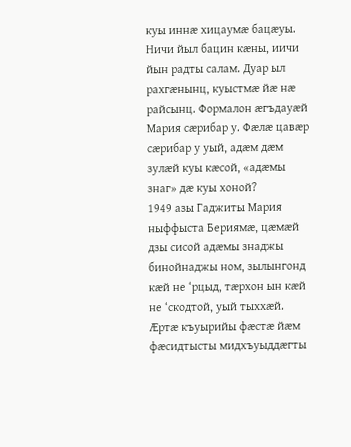куы иннӕ хицаумӕ бацӕуы. Ничи йыл бацин кӕны, иичи йын радты салам. Дуар ыл рахгӕнынц, куыстмӕ йӕ нӕ райсынц. Формалон ӕгъдауӕй Мария сӕрибар у. Фæлӕ цавӕр сӕрибар у уый, адӕм дӕм зулӕй куы кӕсой, «адӕмы знаг» дӕ куы хоной?
1949 азы Гаджиты Мария ныффыста Бериямӕ, цӕмӕй дзы сисой адӕмы знаджы бинойнаджы ном, зылынгонд кӕй не ‘рцыд, тæрхон ын кӕй не ‘скодтой, уый тыххӕй. Ӕртӕ къуырийы фӕстӕ йӕм фӕсидтысты мидхъуыддӕгты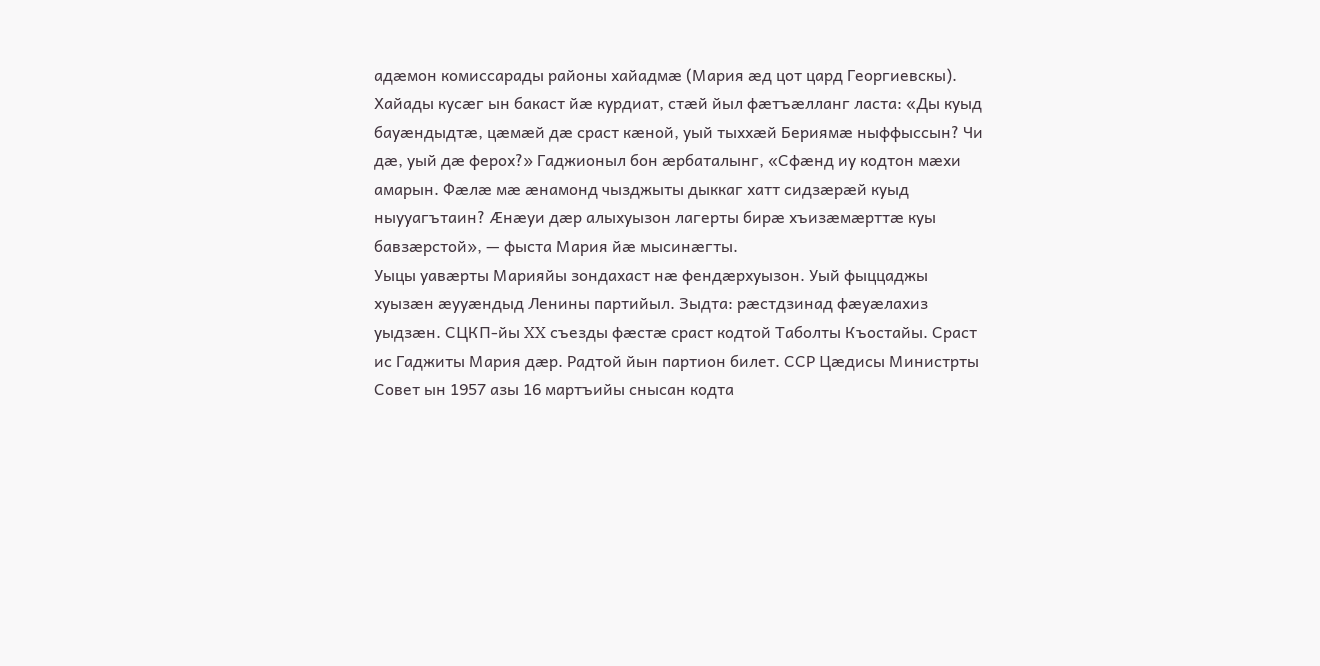адӕмон комиссарады районы хайадмӕ (Мария ӕд цот цард Георгиевскы). Хайады кусӕг ын бакаст йӕ курдиат, стӕй йыл фӕтъӕлланг ласта: «Ды куыд бауӕндыдтӕ, цӕмӕй дӕ сраст кӕной, уый тыххӕй Бериямӕ ныффыссын? Чи дæ, уый дæ ферох?» Гаджионыл бон ӕрбаталынг, «Сфӕнд иу кодтон мӕхи амарын. Фӕлӕ мӕ ӕнамонд чызджыты дыккаг хатт сидзӕрӕй куыд ныууагътаин? Ӕнӕуи дӕр алыхуызон лагерты бирӕ хъизӕмӕрттӕ куы бавзæрстой», — фыста Мария йӕ мысинӕгты.
Уыцы уавӕрты Марияйы зондахаст нӕ фендӕрхуызон. Уый фыццаджы хуызӕн ӕууӕндыд Ленины партийыл. Зыдта: рӕстдзинад фӕуӕлахиз уыдзӕн. СЦКП-йы XX съезды фӕстӕ сраст кодтой Таболты Къостайы. Сраст ис Гаджиты Мария дӕр. Радтой йын партион билет. ССР Цӕдисы Министрты Совет ын 1957 азы 16 мартъийы снысан кодта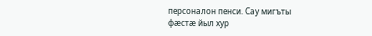персоналон пенси. Сау мигъты фӕстӕ йыл хур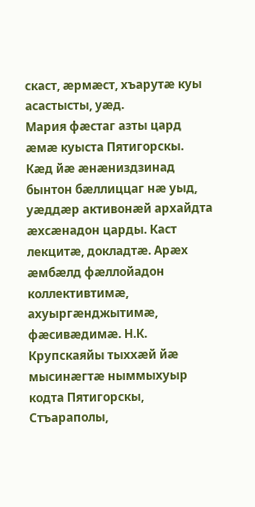скаст, ӕрмӕст, хъарутӕ куы асастысты, уæд.
Мария фæстаг азты цард ӕмӕ куыста Пятигорскы. Кӕд йӕ ӕнӕниздзинад бынтон бӕллиццаг нӕ уыд, уӕддӕр активонӕй архайдта ӕхсӕнадон царды. Каст лекцитӕ, докладтӕ. Арӕх ӕмбӕлд фӕллойадон коллективтимӕ, ахуыргӕнджытимӕ, фӕсивӕдимӕ. Н.К. Крупскаяйы тыххӕй йӕ мысинӕгтӕ ныммыхуыр кодта Пятигорскы, Стъараполы,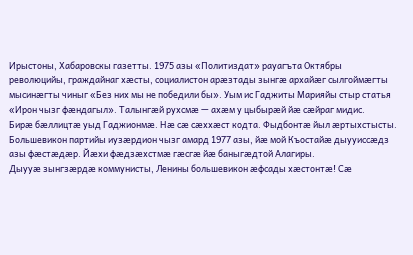Ирыстоны, Хабаровскы газетты. 1975 азы «Политиздат» рауагъта Октябры революцийы, граждайнаг хӕсты, социалистон арӕзтады зынгӕ архайӕг сылгоймӕгты мысинӕгты чиныг «Без них мы не победили бы». Уым ис Гаджиты Марияйы стыр статья «Ирон чызг фӕндагыл». Талынгӕй рухсмӕ — ахӕм у цыбырӕй йӕ сӕйраг мидис.
Бирӕ бӕллицтӕ уыд Гаджионмӕ. Нӕ сӕ сæххӕст кодта. Фыдбонтӕ йыл ӕртыхстысты. Большевикон партийы иузæрдион чызг амард 1977 азы, йӕ мой Къостайӕ дыууиссӕдз азы фӕстӕдӕр. Йӕхи фӕдзӕхстмӕ гӕсгӕ йӕ баныгӕдтой Алагиры.
Дыууӕ зынгзӕрдӕ коммунисты, Ленины большевикон ӕфсады хӕстонтӕ! Сӕ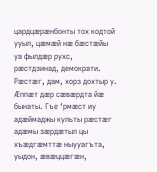цардцӕрӕнбонты тох кодтой ууыл, цӕмӕй нӕ бӕстӕйы уа фылдӕр рухс, рӕстдзинад, демократи.
Рӕстӕг, дам, хорз дохтыр у. Ӕппӕт дӕр сӕвӕрдта йӕ бынаты. Гъе ‘рмӕст иу адӕймаджы культы рӕстӕг адӕмы зæрдæтыл цы хъӕдгӕмттӕ ныууагъта, уыдон, ӕвӕццӕгӕн,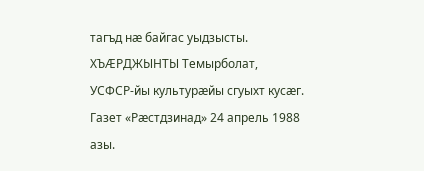тагъд нӕ байгас уыдзысты.
ХЪӔРДЖЫНТЫ Темырболат,
УСФСР-йы культурӕйы сгуыхт кусӕг.
Газет «Рæстдзинад» 24 апрель 1988 азы.